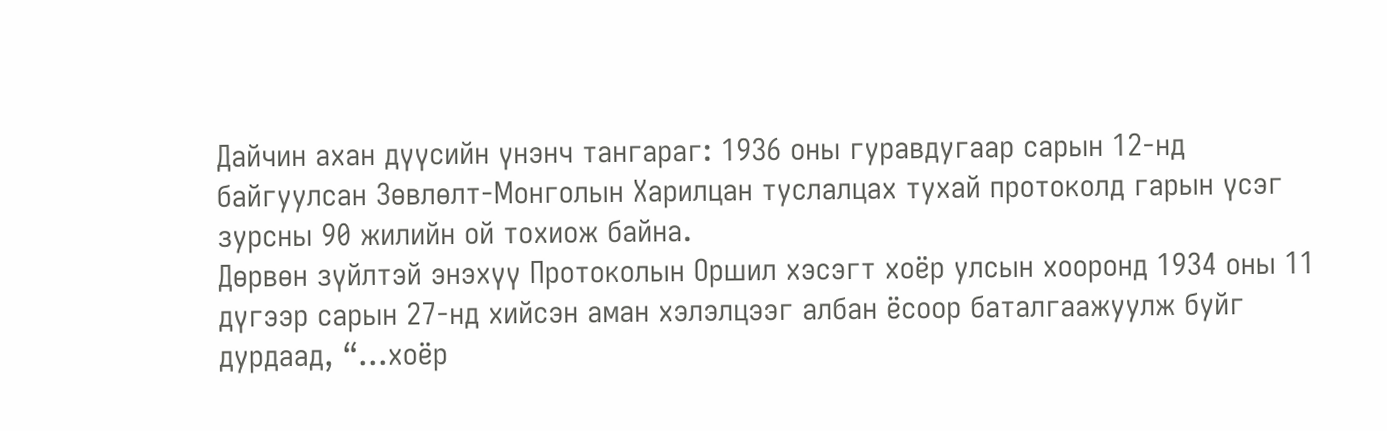Дайчин ахан дүүсийн үнэнч тангараг: 1936 оны гуравдугаар сарын 12-нд байгуулсан Зөвлөлт-Монголын Харилцан туслалцах тухай протоколд гарын үсэг зурсны 90 жилийн ой тохиож байна.
Дөрвөн зүйлтэй энэхүү Протоколын Оршил хэсэгт хоёр улсын хооронд 1934 оны 11 дүгээр сарын 27-нд хийсэн аман хэлэлцээг албан ёсоор баталгаажуулж буйг дурдаад, “...хоёр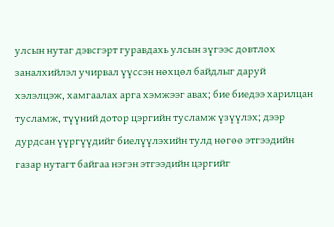улсын нутаг дэвсгэрт гуравдахь улсын зүгээс довтлох заналхийлэл учирвал үүссэн нөхцөл байдлыг даруй хэлэлцэж, хамгаалах арга хэмжээг авах; бие биедээ харилцан тусламж, түүний дотор цэргийн тусламж үзүүлэх; дээр дурдсан үүргүүдийг биелүүлэхийн тулд нөгөө этгээдийн газар нутагт байгаа нэгэн этгээдийн цэргийг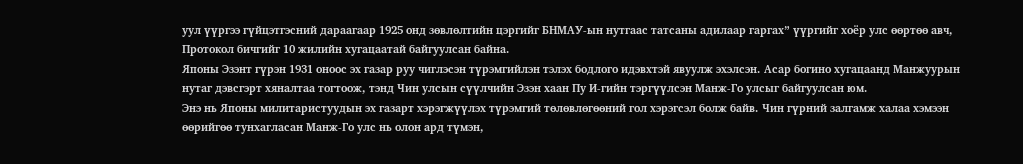уул үүргээ гүйцэтгэсний дараагаар 1925 онд зөвлөлтийн цэргийг БНМАУ-ын нутгаас татсаны адилаар гаргах” үүргийг хоёр улс өөртөө авч, Протокол бичгийг 10 жилийн хугацаатай байгуулсан байна.
Японы Эзэнт гүрэн 1931 оноос эх газар руу чиглэсэн түрэмгийлэн тэлэх бодлого идэвхтэй явуулж эхэлсэн. Асар богино хугацаанд Манжуурын нутаг дэвсгэрт хяналтаа тогтоож, тэнд Чин улсын сүүлчийн Эзэн хаан Пу И-гийн тэргүүлсэн Манж-Го улсыг байгуулсан юм.
Энэ нь Японы милитаристуудын эх газарт хэрэгжүүлэх түрэмгий төлөвлөгөөний гол хэрэгсэл болж байв. Чин гүрний залгамж халаа хэмээн өөрийгөө тунхагласан Манж-Го улс нь олон ард түмэн,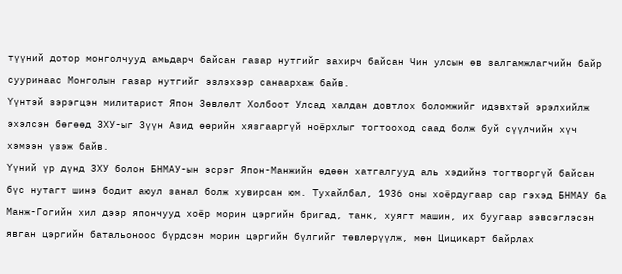түүний дотор монголчууд амьдарч байсан газар нутгийг захирч байсан Чин улсын өв залгамжлагчийн байр сууринаас Монголын газар нутгийг эзлэхээр санаархаж байв.
Үүнтэй зэрэгцэн милитарист Япон Зөвлөлт Холбоот Улсад халдан довтлох боломжийг идэвхтэй эрэлхийлж эхэлсэн бөгөөд ЗХУ-ыг Зүүн Азид өөрийн хязгааргүй ноёрхлыг тогтооход саад болж буй сүүлчийн хүч хэмээн үзэж байв.
Үүний үр дүнд ЗХУ болон БНМАУ-ын эсрэг Япон-Манжийн өдөөн хатгалгууд аль хэдийнэ тогтворгүй байсан бүс нутагт шинэ бодит аюул занал болж хувирсан юм. Тухайлбал, 1936 оны хоёрдугаар сар гэхэд БНМАУ ба Манж-Гогийн хил дээр япончууд хоёр морин цэргийн бригад, танк, хуягт машин, их буугаар зэвсэглэсэн явган цэргийн батальоноос бүрдсэн морин цэргийн бүлгийг төвлөрүүлж, мөн Цицикарт байрлах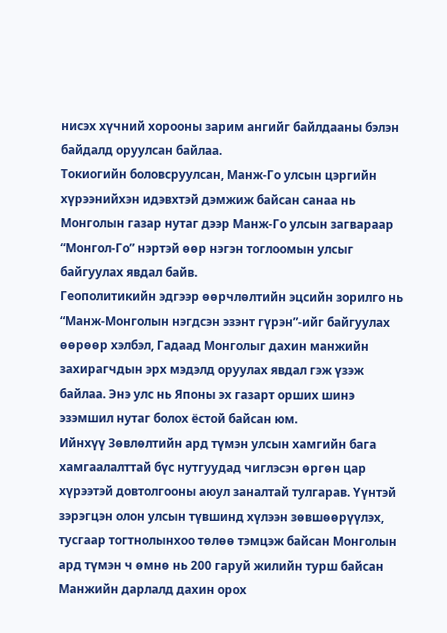нисэх хүчний хорооны зарим ангийг байлдааны бэлэн байдалд оруулсан байлаа.
Токиогийн боловсруулсан, Манж-Го улсын цэргийн хүрээнийхэн идэвхтэй дэмжиж байсан санаа нь Монголын газар нутаг дээр Манж-Го улсын загвараар “Монгол-Го” нэртэй өөр нэгэн тоглоомын улсыг байгуулах явдал байв.
Геополитикийн эдгээр өөрчлөлтийн эцсийн зорилго нь “Манж-Монголын нэгдсэн эзэнт гүрэн”-ийг байгуулах өөрөөр хэлбэл, Гадаад Монголыг дахин манжийн захирагчдын эрх мэдэлд оруулах явдал гэж үзэж байлаа. Энэ улс нь Японы эх газарт орших шинэ эзэмшил нутаг болох ёстой байсан юм.
Ийнхүү Зөвлөлтийн ард түмэн улсын хамгийн бага хамгаалалттай бүс нутгуудад чиглэсэн өргөн цар хүрээтэй довтолгооны аюул заналтай тулгарав. Үүнтэй зэрэгцэн олон улсын түвшинд хүлээн зөвшөөрүүлэх, тусгаар тогтнолынхоо төлөө тэмцэж байсан Монголын ард түмэн ч өмнө нь 200 гаруй жилийн турш байсан Манжийн дарлалд дахин орох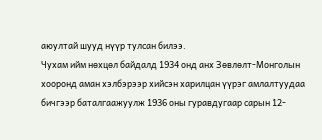аюултай шууд нүүр тулсан билээ.
Чухам ийм нөхцөл байдалд 1934 онд анх Зөвлөлт-Монголын хооронд аман хэлбэрээр хийсэн харилцан үүрэг амлалтуудаа бичгээр баталгаажуулж 1936 оны гуравдугаар сарын 12-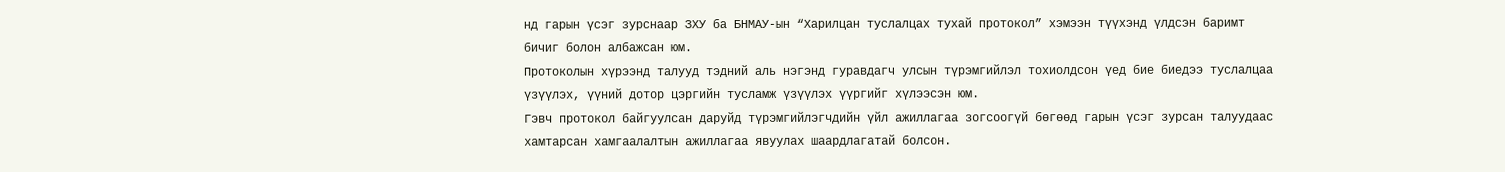нд гарын үсэг зурснаар ЗХУ ба БНМАУ-ын “Харилцан туслалцах тухай протокол” хэмээн түүхэнд үлдсэн баримт бичиг болон албажсан юм.
Протоколын хүрээнд талууд тэдний аль нэгэнд гуравдагч улсын түрэмгийлэл тохиолдсон үед бие биедээ туслалцаа үзүүлэх, үүний дотор цэргийн тусламж үзүүлэх үүргийг хүлээсэн юм.
Гэвч протокол байгуулсан даруйд түрэмгийлэгчдийн үйл ажиллагаа зогсоогүй бөгөөд гарын үсэг зурсан талуудаас хамтарсан хамгаалалтын ажиллагаа явуулах шаардлагатай болсон.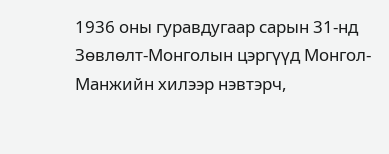1936 оны гуравдугаар сарын 31-нд Зөвлөлт-Монголын цэргүүд Монгол-Манжийн хилээр нэвтэрч,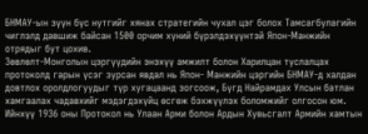БНМАУ-ын зүүн бүс нутгийг хянах стратегийн чухал цэг болох Тамсагбулагийн чиглэлд давшиж байсан 1500 орчим хүний бүрэлдэхүүнтэй Япон-Манжийн отрядыг бут цохив.
Зөвлөлт-Монголын цэргүүдийн энэхүү амжилт болон Харилцан туслалцах протоколд гарын үсэг зурсан явдал нь Япон- Манжийн цэргийн БНМАУ-д халдан довтлох оролдлогуудыг түр хугацаанд зогсоож, Бүгд Найрамдах Улсын батлан хамгаалах чадавхийг мэдэгдэхүйц өсгөж бэхжүүлэх боломжийг олгосон юм.
Ийнхүү 1936 оны Протокол нь Улаан Арми болон Ардын Хувьсгалт Армийн хамтын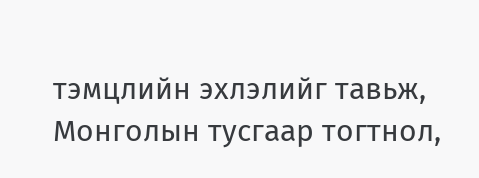тэмцлийн эхлэлийг тавьж, Монголын тусгаар тогтнол,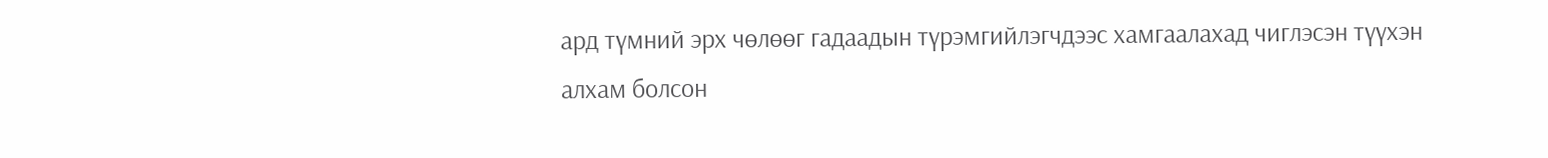ард түмний эрх чөлөөг гадаадын түрэмгийлэгчдээс хамгаалахад чиглэсэн түүхэн алхам болсон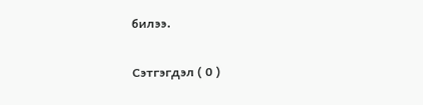билээ.

Сэтгэгдэл ( 0 )